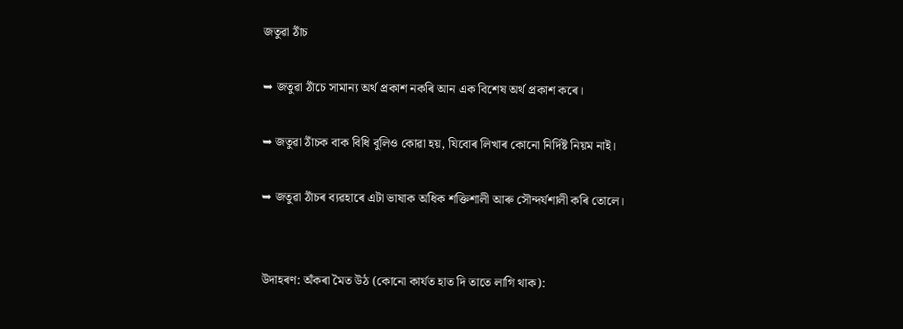জতুৱা ঠাঁচ

➥ জতুৱা ঠাঁচে সামান্য অৰ্থ প্রকাশ নকৰি আন এক বিশেষ অৰ্থ প্রকাশ কৰে।

➥ জতুৱা ঠাঁচক বাক বিধি বুলিও কোৱা হয়, যিবোৰ লিখাৰ কোনো নিৰ্দিষ্ট নিয়ম নাই।

➥ জতুৱা ঠাঁচৰ ব্যৱহাৰে এটা ভাষাক অধিক শক্তিশালী আৰু সৌন্দৰ্যশালী কৰি তোলে।


উদাহৰণ: অঁকৰা মৈত উঠ (কোনো কাৰ্যত হাত দি তাতে লাগি থাক):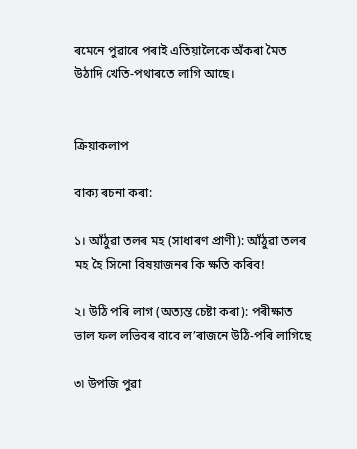ৰমেনে পুৱাৰে পৰাই এতিয়ালৈকে অঁকৰা মৈত উঠাদি খেতি-পথাৰতে লাগি আছে।


ক্ৰিয়াকলাপ

বাক্য ৰচনা কৰা:

১। আঁঠুৱা তলৰ মহ (সাধাৰণ প্ৰাণী): আঁঠুৱা তলৰ মহ হৈ সিনো বিষয়াজনৰ কি ক্ষতি কৰিব!

২। উঠি পৰি লাগ (অত্যন্ত চেষ্টা কৰা): পৰীক্ষাত ভাল ফল লভিবৰ বাবে ল’ৰাজনে উঠি‍-পৰি লাগিছে

৩৷ উপজি পুৱা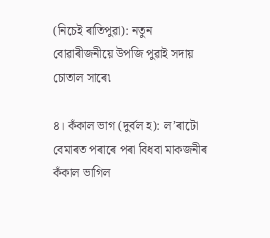(নিচেই ৰাতিপুৱা): নতুন বোৱাৰীজনীয়ে উপজি পুৱাই সদায় চোতাল সাৰে৷

৪। কঁকাল ভাগ (দুৰ্বল হ): ল’ৰাটো বেমাৰত পৰাৰ‍ে পৰা বিধবা মাকজনীৰ কঁকাল ভাগিল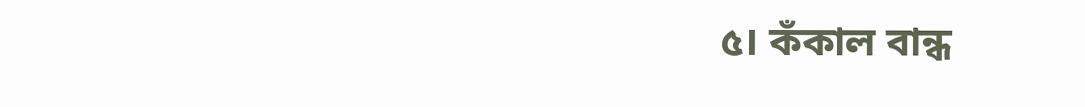৫। কঁকাল বান্ধ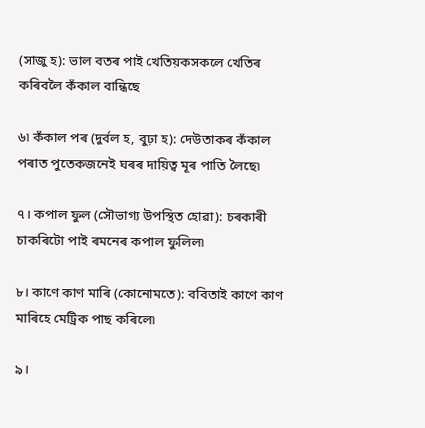(সাজু হ): ভাল বতৰ পাই খেতিয়কসকলে খেতিৰ কৰিবলৈ কঁকাল বান্ধিছে

৬৷ কঁকাল পৰ (দুৰ্বল হ, বুঢ়া হ): দেউতাকৰ কঁকাল পৰাত পুতেকজনেই ঘৰৰ দায়িত্ব মূৰ পাতি লৈছে৷

৭। কপাল ফুল (সৌভাগ্য উপস্থিত হোৱা): চৰকাৰী চাকৰিটো পাই ৰমনেৰ কপাল ফুলিল৷

৮। কাণে কাণ মাৰি‍ (কোনোমতে): ববিতাই কাণে কাণ মাৰিহে মেট্ৰিক পাছ কৰিলে৷

৯।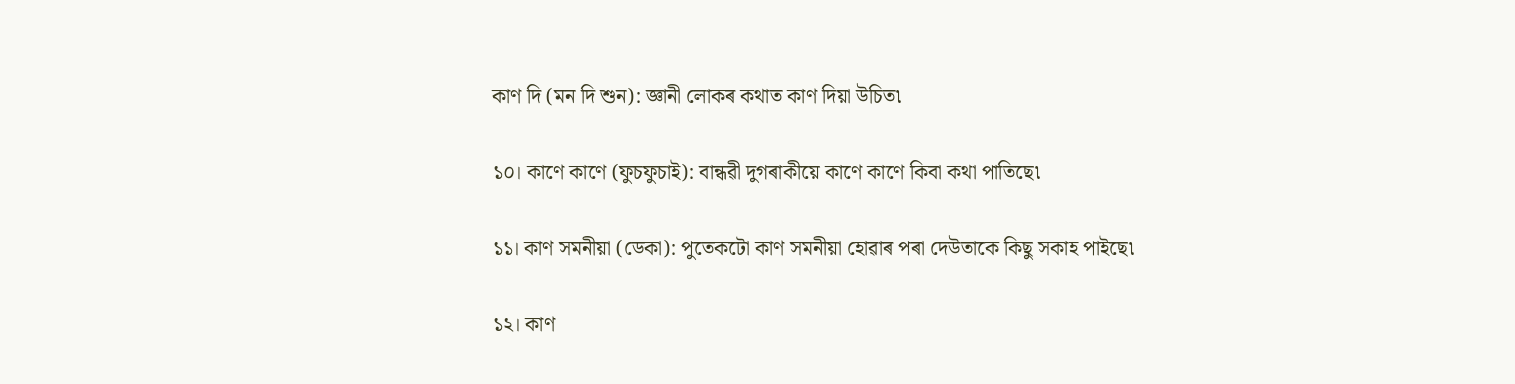কাণ দি (মন দি শুন): জ্ঞানী লোকৰ কথাত কাণ দিয়া উচিত৷

১০। কাণে কাণে (ফুচফুচাই): বান্ধৱী দুগৰাকীয়ে কাণে কাণে কিবা কথা পাতিছে৷

১১। কাণ সমনীয়া (ডেকা): পুতেকটো কাণ সমনীয়া হোৱাৰ পৰা দেউতাকে কিছু সকাহ পাইছে৷

১২। কাণ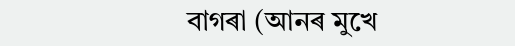বাগৰা (আনৰ মুখে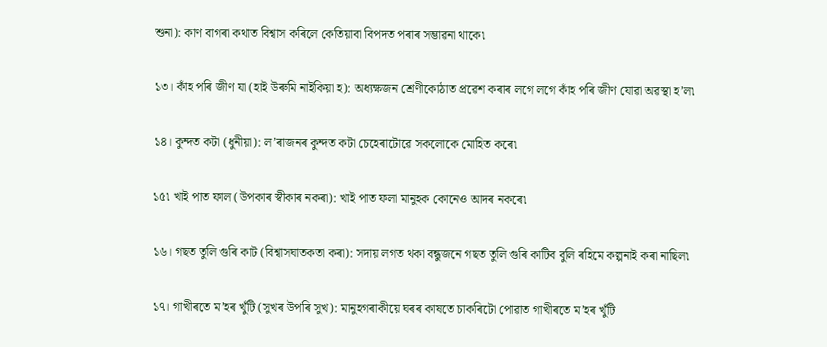শুনা): কাণ বাগৰা কথাত বিশ্বাস কৰিলে কেতিয়াবা বিপদত পৰাৰ সম্ভাৱনা থাকে৷

১৩। কাঁহ পৰি জীণ যা (হাই উৰুমি নাইকিয়া হ): অধ্যক্ষজন শ্ৰেণীকোঠাত প্ৰৱেশ কৰাৰ লগে লগে কাঁহ পৰি জীণ যোৱা অৱস্থা হ’ল৷

১৪। কুন্দত কটা (ধুনীয়া): ল’ৰাজনৰ কুন্দত কটা চেহেৰাটোৱে সকলোকে মোহিত কৰে৷

১৫৷ খাই পাত ফাল (উপকাৰ স্বীকাৰ নকৰা): খাই পাত ফলা মানুহক কোনেও আদৰ নকৰে‍৷

১৬। গছত তুলি গুৰি কাট (বিশ্বাসঘাতকতা কৰা): সদায় লগত থকা বন্ধুজনে গছত তুলি গুৰি কাটিব বুলি ৰহিমে কল্পনাই কৰা নাছিল৷

১৭। গাখীৰতে ম’হৰ খুঁটি (সুখৰ উপৰি সুখ): মানুহগৰাকীয়ে ঘৰৰ কাষতে চাকৰিটো পোৱাত গাখীৰতে ম’হৰ খুঁটি‍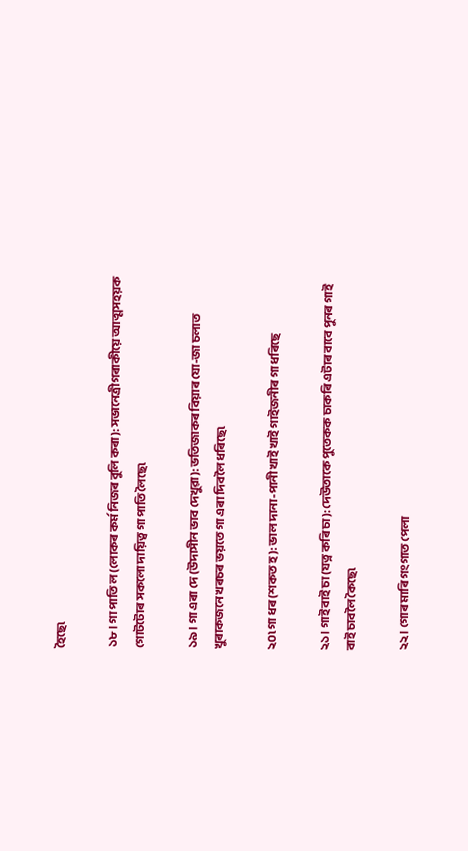হৈছে৷

১৮। গা পাতি ল (লোকৰ কৰ্ম নিজৰ বুলি কৰা): সভানেত্ৰীগৰাকীয়ে আত্মসহয়ক গোটটোৰ সকলো দায়িত্ব গা পাতি লৈছে৷

১৯। গা এৰা দে (উদাসীন ভাব দেখুৱা): ভতিজাকৰ বিয়াৰ যো-জা চলাত খুৰাকজনে খৰচৰ ভয়তে গা এৰা দিবলৈ ধৰিছে৷

২০৷ গা ধৰ (শকত হ): ভাল দানা-পানী খাই খাই গাইজনীৰ গা ধৰিছে

২১। গাই বাই চা (যত্ন কৰি চা): দেউতাকে পুতেকক চাকৰি এটাৰ বাবে পুনৰ গাই বাই চাবলৈ কৈছে৷

২২। গোৰ মাৰি গংগাত পেলা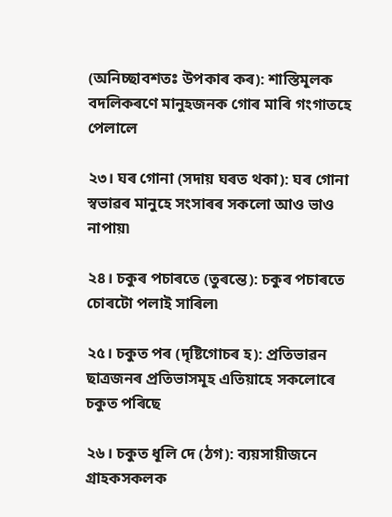(অনিচ্ছাবশতঃ উপকাৰ কৰ): শাস্তিমূলক বদলিকৰণে মানুহজনক গোৰ মাৰি গংগাতহে পেলালে

২৩। ঘৰ গোনা (সদায় ঘৰত থকা): ঘৰ গোনা স্বভাৱৰ মানুহে সংসাৰৰ সকলো আও ভাও নাপায়৷

২৪। চকুৰ পচাৰতে (তুৰন্তে): চকুৰ পচাৰতে চোৰটো পলাই সাৰিল৷

২৫। চকুত পৰ (দৃষ্টিগোচৰ হ): প্ৰতিভাৱন ছাত্ৰজনৰ প্ৰতিভাসমূহ এতিয়াহে‍ সকলোৰে চকুত পৰিছে

২৬। চকুত ধূলি দে (ঠগ): ব্যয়সায়ীজনে গ্ৰাহকসকলক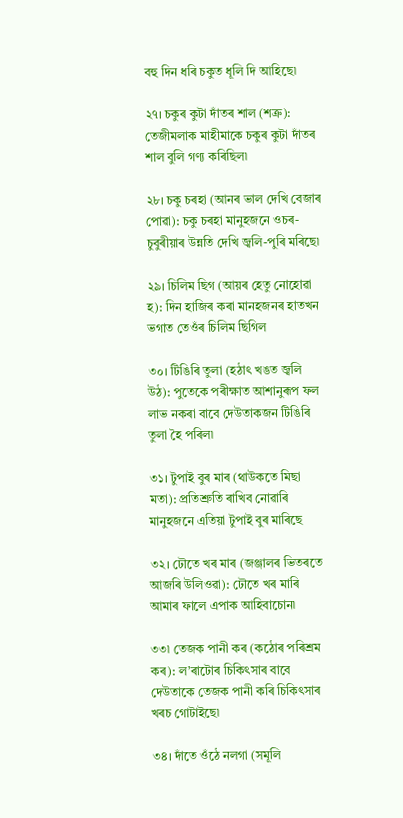বহু দিন ধৰি চকুত ধূলি দি আহিছে৷

২৭। চকুৰ কুটা দাঁতৰ শাল (শত্ৰু): তেজীমলাক মাহীমাকে চকুৰ কুটা দাঁতৰ শাল বুলি গণ্য কৰিছিল৷

২৮। চকু চৰহা (আনৰ ভাল দেখি বেজাৰ পোৱা): চকু চৰহা মানুহজনে ওচৰ-চুবুৰীয়াৰ উন্নতি দেখি জ্বলি‍-পুৰি মৰিছে৷

২৯। চিলিম ছিগ (আয়ৰ হেতু নোহোৱা হ): দিন হাজিৰ কৰা মানহজনৰ হাতখন ভগাত তেওঁৰ চিলিম ছিগিল

৩০। টিঙিৰি তুলা (হঠাৎ খঙত জ্বলি উঠ): পুতেকে পৰীক্ষাত আশানুৰূপ ফল লাভ নকৰা বাবে দেউতাকজন টিঙিৰি তুলা হৈ পৰিল৷

৩১। টুপাই বুৰ মাৰ (থাউকতে মিছা মতা): প্ৰতিশ্ৰুতি ৰাখিব নোৱাৰি মানুহজনে‍ এতিয়া টুপাই বুৰ মাৰিছে

৩২। ঢৌতে খৰ মাৰ (জঞ্জালৰ ভিতৰতে আজৰি উলিওৱা): ঢৌতে খৰ মাৰি আমাৰ ফালে এপাক আহিবাচোন৷

৩৩৷ তেজক পানী কৰ (কঠোৰ পৰিশ্ৰম কৰ): ল’ৰাটোৰ চিকিৎসাৰ বাবে দেউতাকে তেজক পানী কৰি চিকিৎসাৰ খৰচ গোটাইছে৷

৩৪। দাঁতে ওঁঠে নলগা (সমূলি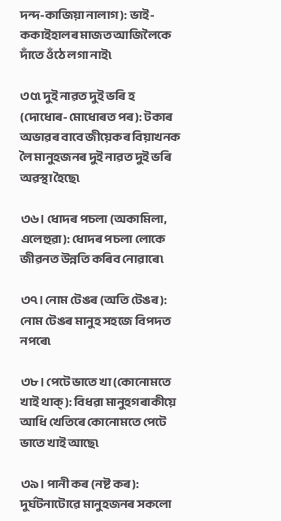দন্দ-কাজিয়া নালাগ): ভাই-ককাইহালৰ মাজত আজিলৈকে‍ দাঁতে‍ ওঁঠে লগা নাই৷

৩৫৷ দুই নাৱত দুই ভৰি হ (দোধোৰ-মোধোৰত পৰ): টকাৰ অভাৱৰ বাবে জীয়েকৰ বিয়াখনক লৈ‍ মানুহজনৰ দুই নাৱত দুই ভৰি অৱস্থা হৈছে৷

৩৬। ধোদৰ পচলা (অকামিলা, এলেহুৱা): ধোদৰ পচলা লোকে জীৱনত উন্নতি কৰিব নোৱাৰে৷

৩৭। নোম টেঙৰ (অতি টেঙৰ): নোম টেঙৰ মানুহ সহজে বিপদত নপৰে৷

৩৮। পেটে ভাতে খা (কোনোমতে খাই থাক্): বিধৱা মানুহগৰাকীয়ে আধি খেতিৰে কোনোমতে পেটে ভাতে খাই আছে৷

৩৯। পানী কৰ (নষ্ট কৰ): দুৰ্ঘটনাটোৱে মানুহজনৰ সকলো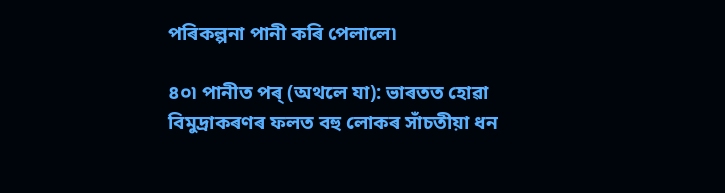পৰিকল্পনা পানী কৰি পেলালে৷

৪০৷ পানীত পৰ্‌ (অথলে যা): ভাৰতত হোৱা বিমুদ্ৰাকৰণৰ ফলত বহু লোকৰ সাঁচতীয়া ধন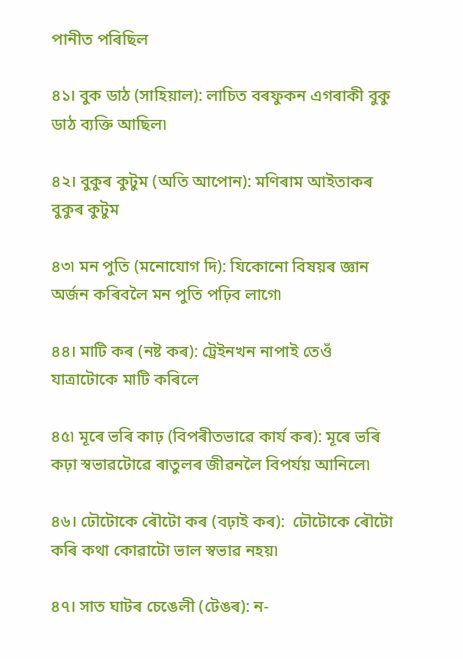পানীত পৰি‍ছিল

৪১। বুক ডাঠ (সাহিয়াল): লাচিত বৰফুকন এগৰাকী বুকু ডাঠ ব্যক্তি আছিল৷

৪২। বুকুৰ কুটুম (অতি আপোন): মণিৰাম আইতাকৰ বুকুৰ কুটুম

৪৩৷ মন পুতি (মনোযোগ দি): যিকোনো বিষয়ৰ জ্ঞান অৰ্জন কৰিবলৈ‍ মন পুতি পঢ়িব লাগে৷

৪৪। মাটি কৰ (নষ্ট কৰ): ট্ৰেইনখন নাপাই তেওঁ যাত্ৰাটোকে‍ মাটি কৰিলে

৪৫৷ মূৰে ভৰি কাঢ় (বিপৰীতভাৱে কাৰ্য কৰ): মূৰে ভৰি কঢ়া স্বভাৱটোৱে ৰাতুলৰ জীৱনলৈ বিপৰ্যয় আনিলে৷

৪৬। ঢৌটোকে ৰৌটো কৰ (বঢ়াই কৰ):  ঢৌটোকে ৰৌটো কৰি কথা কোৱাটো ভাল স্বভাৱ নহয়৷

৪৭। সাত ঘাটৰ চেঙেলী (টেঙৰ): ন-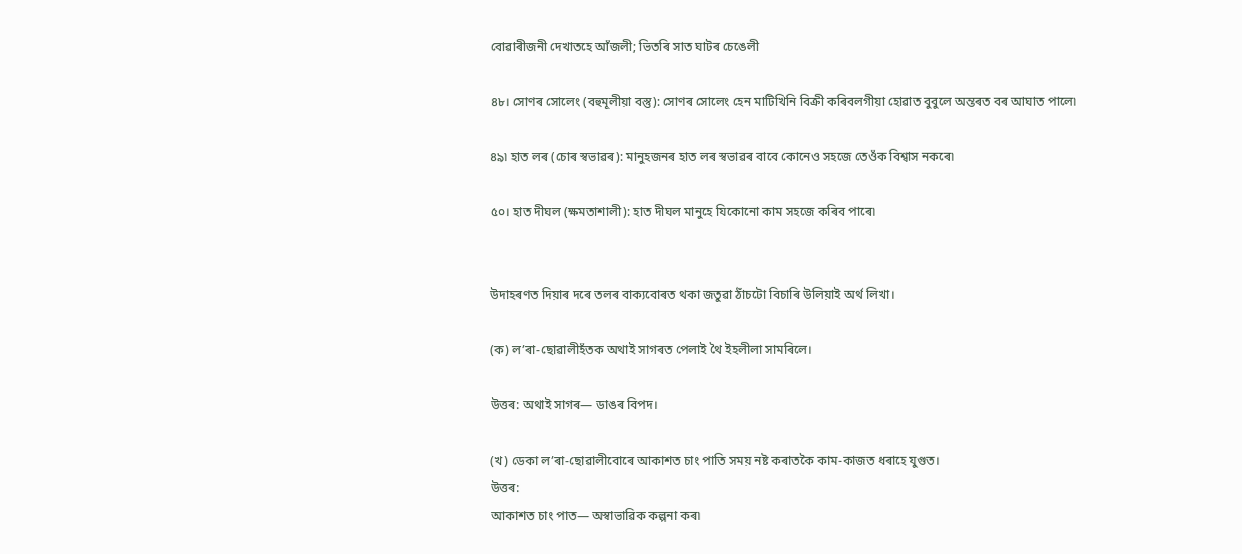বোৱাৰীজনী দেখাতহে আঁজলী; ভিতৰি সাত ঘাটৰ চেঙেলী

৪৮। সোণৰ সোলেং (বহুমূলীয়া বস্তু): সোণৰ সোলেং হেন মাটিখিনি বিক্ৰী কৰিবলগীয়া হোৱাত বুবুলে অন্তৰত বৰ আঘাত পালে৷

৪৯৷ হাত লৰ (চোৰ স্বভাৱৰ): মানুহজনৰ হাত লৰ স্বভাৱৰ বাবে কোনেও সহজে তেওঁক বিশ্বাস নকৰে৷

৫০। হাত দীঘল (ক্ষমতাশালী): হাত দীঘল মানুহে যিকোনো কাম সহজে কৰিব পাৰে৷


উদাহৰণত দিয়াৰ দৰে তলৰ বাক্যবোৰত থকা জতুৱা ঠাঁচটো বিচাৰি উলিয়াই অৰ্থ লিখা।

(ক) ল’ৰা-ছোৱালীহঁতক অথাই সাগৰত পেলাই থৈ ইহলীলা সামৰিলে।

উত্তৰ: অথাই সাগৰ— ডাঙৰ বিপদ।

(খ) ডেকা ল’ৰা-ছোৱালীবোৰে আকাশত চাং পাতি সময় নষ্ট কৰাতকৈ কাম-কাজত ধৰাহে যুগুত।
উত্তৰ:
আকাশত চাং পাত— অস্বাভাৱিক কল্পনা কৰ৷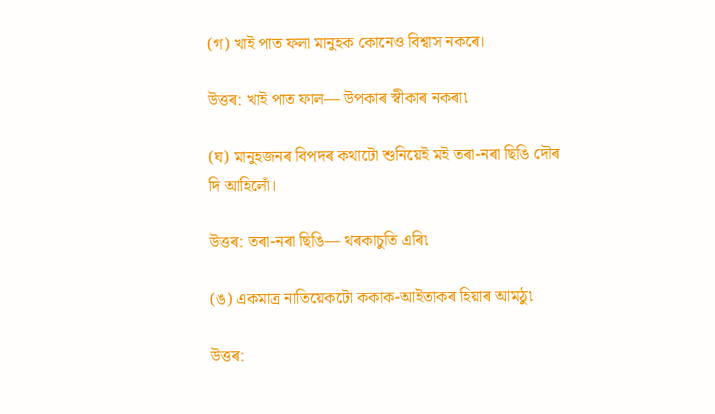(গ) খাই পাত ফলা মানুহক কোনেও বিশ্বাস নকৰে।

উত্তৰ: খাই পাত ফাল— উপকাৰ স্বীকাৰ নকৰা৷

(ঘ) মানুহজনৰ বিপদৰ কথাটো শুনিয়েই মই তৰা-নৰা ছিঙি দৌৰ দি আহিলোঁ।

উত্তৰ: তৰা-নৰা ছিঙি— থৰকাচুতি এৰি‍৷

(ঙ) একমাত্ৰ নাতিয়েকটো ককাক-আইতাকৰ হিয়াৰ আমঠু৷

উত্তৰ: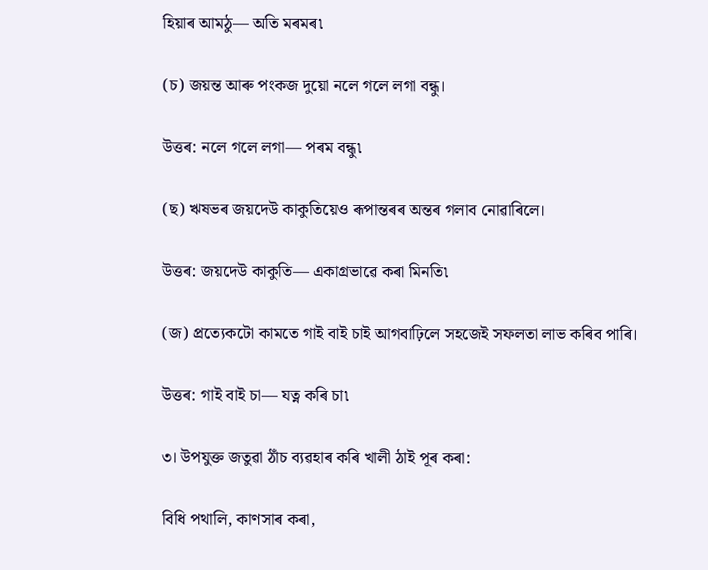হিয়াৰ আমঠু— অতি মৰমৰ৷

(চ) জয়ন্ত আৰু পংকজ দুয়ো নলে গলে লগা বন্ধু।

উত্তৰ: নলে গলে লগা— পৰম বন্ধু৷

(ছ) ঋষভৰ জয়দেউ কাকুতিয়েও ৰূপান্তৰৰ অন্তৰ গলাব নোৱাৰিলে।

উত্তৰ: জয়দেউ কাকুতি— একাগ্ৰভাৱে কৰা মিনতি‍৷

(জ) প্ৰত্যেকটো কামতে গাই বাই চাই আগবাঢ়িলে সহজেই সফলতা লাভ কৰিব পাৰি।

উত্তৰ: গাই বাই চা— যত্ন কৰি চা৷

৩। উপযুক্ত জতুৱা ঠাঁচ ব্যৱহাৰ কৰি খালী ঠাই পূৰ কৰা:

বিধি পথালি, কাণসাৰ কৰা,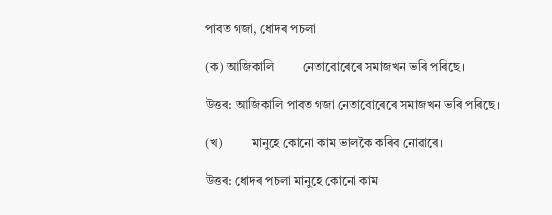পাবত গজা, ধোদৰ পচলা

(ক) আজিকালি         নেতাবোৰেৰে সমাজখন ভৰি পৰিছে।

উত্তৰ: আজিকালি পাবত গজা নেতাবোৰেৰে সমাজখন ভৰি পৰিছে।

(খ)         মানুহে কোনো কাম ভালকৈ কৰিব নোৱাৰে।

উত্তৰ: ধোদৰ পচলা মানুহে কোনো কাম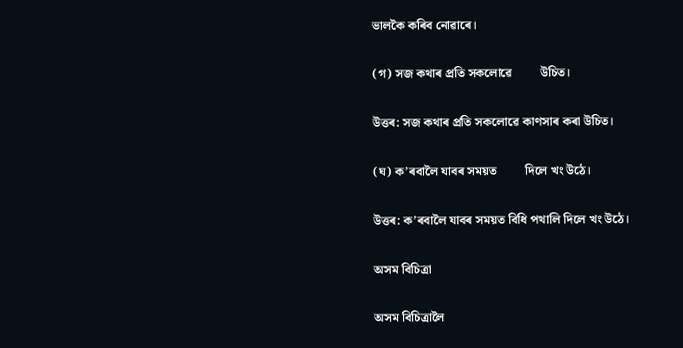ভালকৈ কৰিব নোৱাৰে।

(গ) সজ কথাৰ প্রতি সকলোৱে         উচিত।

উত্তৰ: সজ কথাৰ প্রতি সকলোৱে কাণসাৰ কৰা উচিত।

(ঘ) ক’ৰবালৈ যাবৰ সময়ত         দিলে খং উঠে।

উত্তৰ: ক’ৰবালৈ যাবৰ সময়ত বিধি পথালি দিলে খং উঠে।

অসম বিচিত্ৰা

অসম বিচিত্ৰালৈ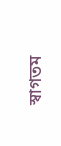স্বাগতম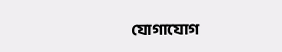যোগাযোগ